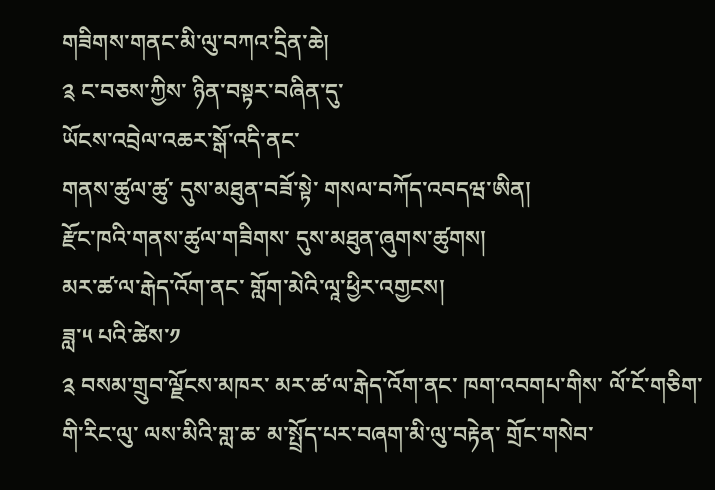གཟིགས་གནང་མི་ལུ་བཀའ་དྲིན་ཆེ།
༉ ང་བཅས་ཀྱིས་ ཉིན་བསྟར་བཞིན་དུ་
ཡོངས་འབྲེལ་འཆར་སྒོ་འདི་ནང་
གནས་ཚུལ་ཚུ་ དུས་མཐུན་བཟོ་སྟེ་ གསལ་བཀོད་འབདཝ་ཨིན།
རྫོང་ཁའི་གནས་ཚུལ་གཟིགས་ དུས་མཐུན་ཞུགས་ཚུགས།
མར་ཚ་ལ་རྒེད་འོག་ནང་ གློག་མེའི་ལཱ་ཕྱིར་འགྱངས།
ཟླ་༥ པའི་ཚེས་༡
༉ བསམ་གྲུབ་ལྗོངས་མཁར་ མར་ཚ་ལ་རྒེད་འོག་ནང་ ཁག་འབགཔ་གིས་ ལོ་ངོ་གཅིག་གི་རིང་ལུ་ ལས་མིའི་གླ་ཆ་ མ་སྤྲོད་པར་བཞག་མི་ལུ་བརྟེན་ གྲོང་གསེབ་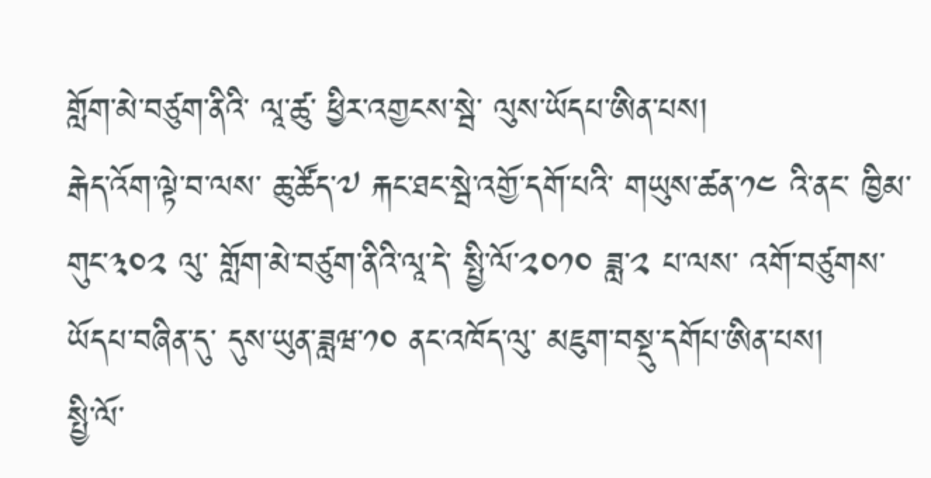གློག་མེ་བཙུག་ནིའི་ ལཱ་ཚུ་ ཕྱིར་འགྱངས་སྦེ་ ལུས་ཡོདཔ་ཨིན་པས།
རྒེད་འོག་ལྟེ་བ་ལས་ ཆུ་ཚོད་༧ རྐང་ཐང་སྦེ་འགྱོ་དགོ་པའི་ གཡུས་ཚན་༡༤ འི་ནང་ ཁྱིམ་གུང་༣༠༢ ལུ་ གློག་མེ་བཙུག་ནིའི་ལཱ་དེ་ སྤྱི་ལོ་༢༠༡༠ ཟླ་༢ པ་ལས་ འགོ་བཙུགས་ཡོདཔ་བཞིན་དུ་ དུས་ཡུན་ཟླཝ་༡༠ ནང་འཁོད་ལུ་ མཇུག་བསྡུ་དགོཔ་ཨིན་པས།
སྤྱི་ལོ་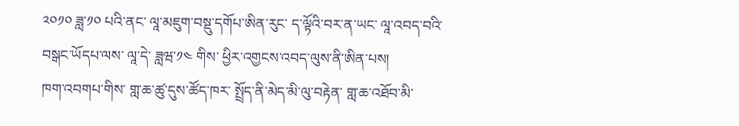༢༠༡༠ ཟླ་༡༠ པའི་ནང་ ལཱ་མཇུག་བསྡུ་དགོཔ་ཨིན་རུང་ ད་ལྟོའི་བར་ན་ཡང་ ལཱ་འབད་བའི་བསྒང་ཡོདཔ་ལས་ ལཱ་དེ་ ཟླཝ་༡༤ གིས་ ཕྱིར་འགྱངས་འབད་ལུས་ནི་ཨིན་པས།
ཁག་འབགཔ་གིས་ གླ་ཆ་ཚུ་དུས་ཚོད་ཁར་ སྤྲོད་ནི་མེད་མི་ལུ་བརྟེན་ གླ་ཆ་འཐོབ་མི་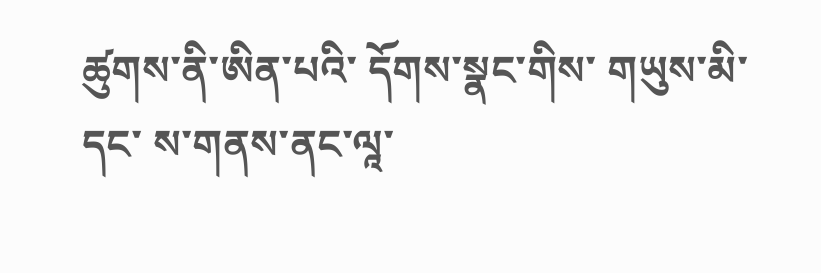ཚུགས་ནི་ཨིན་པའི་ དོགས་སྣང་གིས་ གཡུས་མི་དང་ ས་གནས་ནང་ལཱ་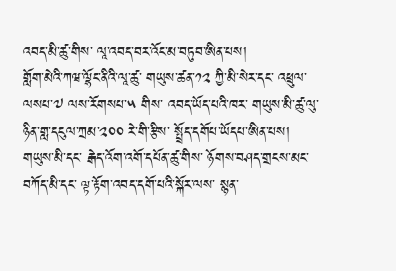འབད་མི་ཚུ་གིས་ ལཱ་འབད་བར་འོང་མ་བཏུབ་ཨིན་པས།
གློག་མེའི་ཀཝ་ལྷོང་ནིའི་ལཱ་ཚུ་ གཡུས་ཚན་༡༢ ཀྱི་མི་སེར་དང་ འཕྲུལ་ལསཔ་༧ ལས་རོགསཔ་༥ གིས་ འབད་ཡོད་པའི་ཁར་ གཡུས་མི་ཚུ་ལུ་ ཉིན་གླ་དངུལ་ཀྲམ་༢༠༠ རེ་གི་རྩིས་ སྤྲོད་དགོཔ་ཡོདཔ་ཨིན་པས།
གཡུས་མི་དང་ རྒེད་འོག་འགོ་དཔོན་ཚུ་གིས་ ཉོགས་བཤད་གྲངས་མང་བཀོད་མི་དང་ ལྟ་རྟོག་འབད་དགོ་པའི་སྐོར་ལས་ སྙན་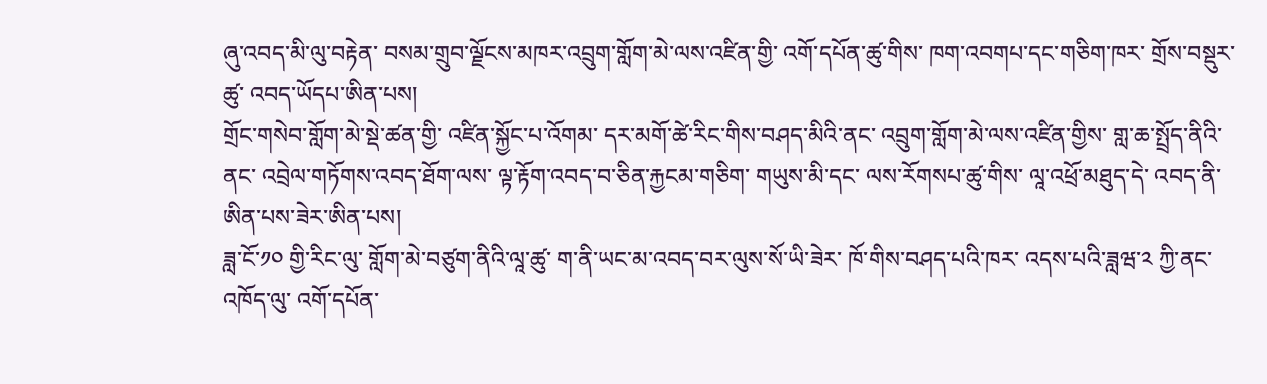ཞུ་འབད་མི་ལུ་བརྟེན་ བསམ་གྲུབ་ལྗོངས་མཁར་འབྲུག་གློག་མེ་ལས་འཛིན་གྱི་ འགོ་དཔོན་ཚུ་གིས་ ཁག་འབགཔ་དང་གཅིག་ཁར་ གྲོས་བསྡུར་ཚུ་ འབད་ཡོདཔ་ཨིན་པས།
གྲོང་གསེབ་གློག་མེ་སྡེ་ཚན་གྱི་ འཛིན་སྐྱོང་པ་འོགམ་ དར་མགོ་ཚེ་རིང་གིས་བཤད་མིའི་ནང་ འབྲུག་གློག་མེ་ལས་འཛིན་གྱིས་ གླ་ཆ་སྤྲོད་ནིའི་ནང་ འབྲེལ་གཏོགས་འབད་ཐོག་ལས་ ལྟ་རྟོག་འབད་བ་ཅིན་རྐྱངམ་གཅིག་ གཡུས་མི་དང་ ལས་རོགསཔ་ཚུ་གིས་ ལཱ་འཕྲོ་མཐུད་དེ་ འབད་ནི་ཨིན་པས་ཟེར་ཨིན་པས།
ཟླ་ངོ་༡༠ གྱི་རིང་ལུ་ གློག་མེ་བཙུག་ནིའི་ལཱ་ཚུ་ ག་ནི་ཡང་མ་འབད་བར་ལུས་སོ་ཡི་ཟེར་ ཁོ་གིས་བཤད་པའི་ཁར་ འདས་པའི་ཟླཝ་༢ ཀྱི་ནང་འཁོད་ལུ་ འགོ་དཔོན་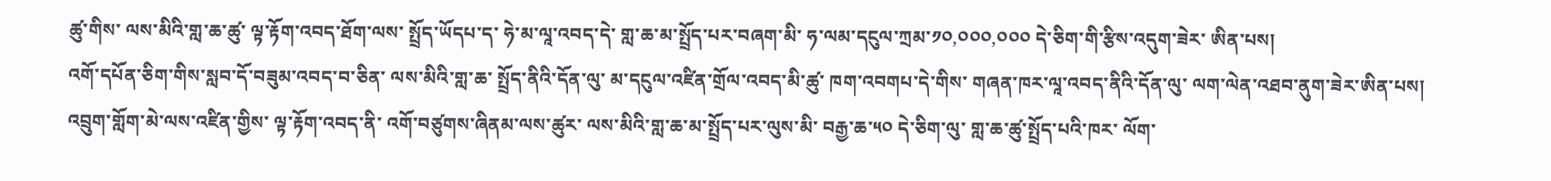ཚུ་གིས་ ལས་མིའི་གླ་ཆ་ཚུ་ ལྟ་རྟོག་འབད་ཐོག་ལས་ སྤྲོད་ཡོདཔ་ད་ ཧེ་མ་ལཱ་འབད་དེ་ གླ་ཆ་མ་སྤྲོད་པར་བཞག་མི་ ཧ་ལམ་དངུལ་ཀྲམ་༡༠,༠༠༠,༠༠༠ དེ་ཅིག་གི་རྩིས་འདུག་ཟེར་ ཨིན་པས།
འགོ་དཔོན་ཅིག་གིས་སླབ་དོ་བཟུམ་འབད་བ་ཅིན་ ལས་མིའི་གླ་ཆ་ སྤྲོད་ནིའི་དོན་ལུ་ མ་དངུལ་འཛིན་གྲོལ་འབད་མི་ཚུ་ ཁག་འབགཔ་དེ་གིས་ གཞན་ཁར་ལཱ་འབད་ནིའི་དོན་ལུ་ ལག་ལེན་འཐབ་ནུག་ཟེར་ཨིན་པས།
འབྲུག་གློག་མེ་ལས་འཛིན་གྱིས་ ལྟ་རྟོག་འབད་ནི་ འགོ་བཙུགས་ཞིནམ་ལས་ཚུར་ ལས་མིའི་གླ་ཆ་མ་སྤྲོད་པར་ལུས་མི་ བརྒྱ་ཆ་༥༠ དེ་ཅིག་ལུ་ གླ་ཆ་ཚུ་སྤྲོད་པའི་ཁར་ ལོག་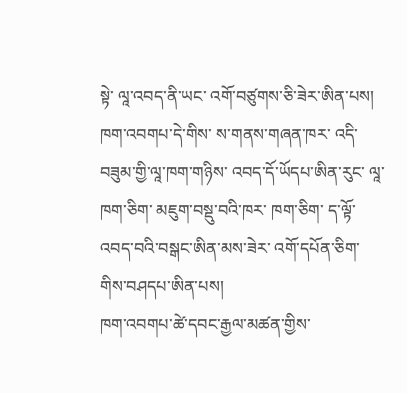སྟེ་ ལཱ་འབད་ནི་ཡང་ འགོ་བཙུགས་ཅི་ཟེར་ཨིན་པས།
ཁག་འབགཔ་དེ་གིས་ ས་གནས་གཞན་ཁར་ འདི་བཟུམ་གྱི་ལཱ་ཁག་གཉིས་ འབད་དོ་ཡོདཔ་ཨིན་རུང་ ལཱ་ཁག་ཅིག་ མཇུག་བསྡུ་བའི་ཁར་ ཁག་ཅིག་ ད་ལྟོ་འབད་བའི་བསྒང་ཨིན་མས་ཟེར་ འགོ་དཔོན་ཅིག་གིས་བཤདཔ་ཨིན་པས།
ཁག་འབགཔ་ཚེ་དབང་རྒྱལ་མཚན་གྱིས་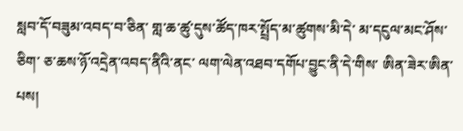སླབ་དོ་བཟུམ་འབད་བ་ཅིན་ གླ་ཆ་ཚུ་དུས་ཚོད་ཁར་སྤྲོད་མ་ཚུགས་མི་དེ་ མ་དངུལ་མང་ཤོས་ཅིག་ ཅ་ཆས་ཉོ་འདྲེན་འབད་ནིའི་ནང་ ལག་ལེན་འཐབ་དགོཔ་བྱུང་ནི་དེ་གིས་ ཨིན་ཟེར་ཨིན་པས།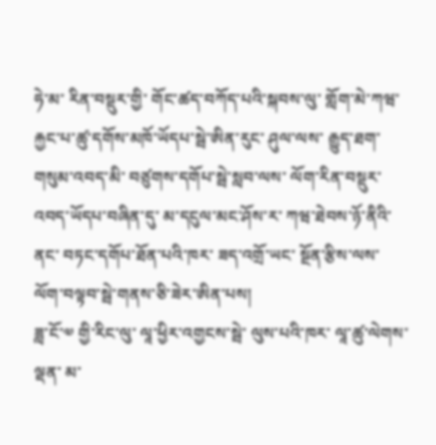ཧེ་མ་ རིན་བསྡུར་གྱི་ གོང་ཚད་བཀོད་པའི་སྐབས་ལུ་ གློག་མེ་ཀཝ་རྐྱང་པ་ཚུ་དགོས་མཁོ་ཡོདཔ་སྦེ་ཨིན་རུང་ ཤུལ་ལས་ རྒྱུད་ཐག་གསུམ་འབད་མི་ བཙུགས་དགོཔ་སྦེ་སླབ་ལས་ ལོག་རིན་བསྡུར་འབད་ཡོདཔ་བཞིན་དུ་ མ་དངུལ་མང་ཤོས་ར་ ཀཝ་ཐེབས་ཉོ་ནིའི་ནང་ བཏང་དགོཔ་ཐོན་པའི་ཁར་ ཟད་འགྲོ་ཡང་ སྔོན་རྩིས་ལས་ ལོག་བལྟབ་སྦེ་གནས་ཅི་ཟེར་ཨིན་པས།
ཟླ་ངོ་༧ གྱི་རིང་ལུ་ ལཱ་ཕྱིར་འགྱངས་སྦེ་ ལུས་པའི་ཁར་ ལཱ་ཚུ་ལེགས་ལྡན་ མ་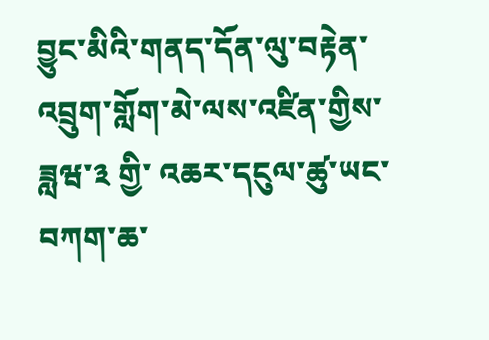བྱུང་མིའི་གནད་དོན་ལུ་བརྟེན་ འབྲུག་གློག་མེ་ལས་འཛིན་གྱིས་ ཟླཝ་༣ གྱི་ འཆར་དངུལ་ཚུ་ཡང་ བཀག་ཆ་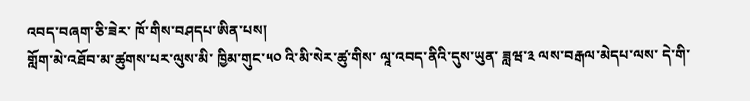འབད་བཞག་ཅི་ཟེར་ ཁོ་གིས་བཤདཔ་ཨིན་པས།
གློག་མེ་འཐོབ་མ་ཚུགས་པར་ལུས་མི་ ཁྱིམ་གུང་༥༠ འི་མི་སེར་ཚུ་གིས་ ལཱ་འབད་ནིའི་དུས་ཡུན་ ཟླཝ་༣ ལས་བརྒལ་མེདཔ་ལས་ དེ་གི་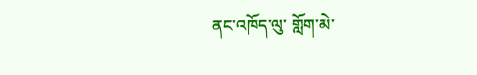ནང་འཁོད་ལུ་ གློག་མེ་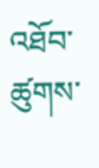འཐོབ་ཚུགས་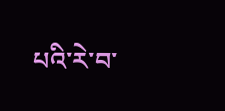པའི་རེ་བ་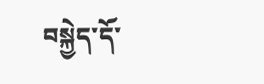བསྐྱེད་དོ་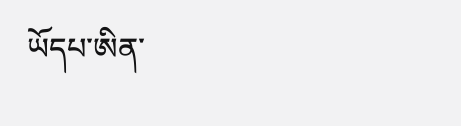ཡོདཔ་ཨིན་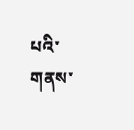པའི་གནས་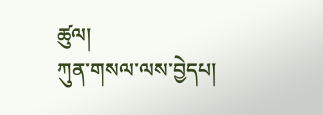ཚུལ།
ཀུན་གསལ་ལས་བྱེདཔ།